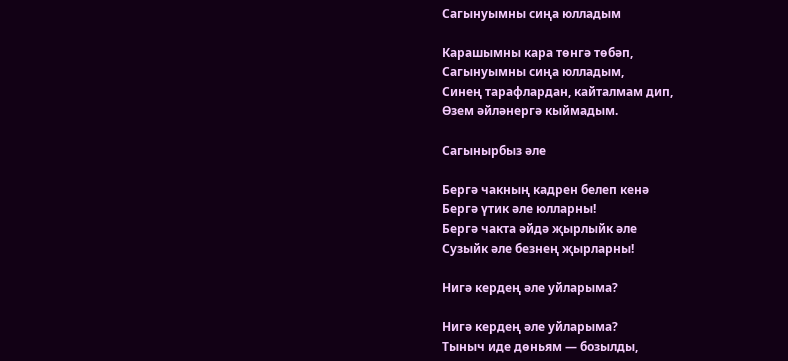Сагынуымны сиңа юлладым

Карашымны кара төнгә төбәп,
Сагынуымны сиңа юлладым,
Синең тарафлардан, кайталмам дип,
Өзем әйләнергә кыймадым.

Сагынырбыз әле

Бергә чакның кадрен белеп кенә
Бергә үтик әле юлларны!
Бергә чакта әйдә җырлыйк әле
Сузыйк әле безнең җырларны!

Нигә кердең әле уйларыма?

Нигә кердең әле уйларыма?
Тыныч иде дөньям — бозылды,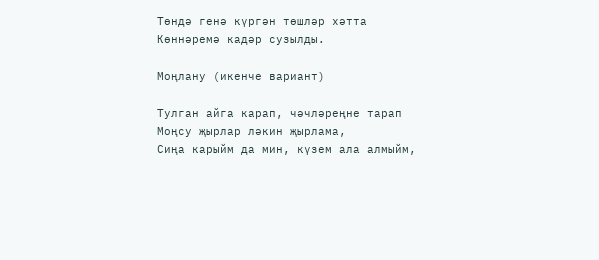Төндә генә күргән төшләр хәтта
Көннәремә кадәр сузылды.

Моңлану (икенче вариант)

Тулган айга карап, чәчләреңне тарап
Моңсу җырлар ләкин җырлама,
Сиңа карыйм да мин, күзем ала алмыйм,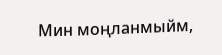Мин моңланмыйм,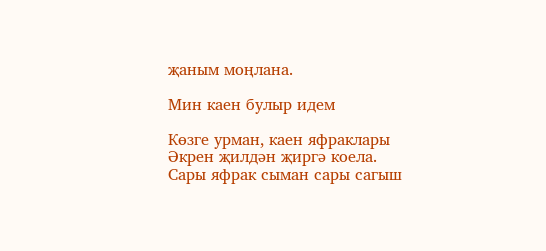җаным моңлана.

Мин каен булыр идем

Көзге урман, каен яфраклары
Әкрен җилдән җиргә коела.
Сары яфрак сыман сары сагыш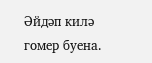Әйдәп килә гомер буена.